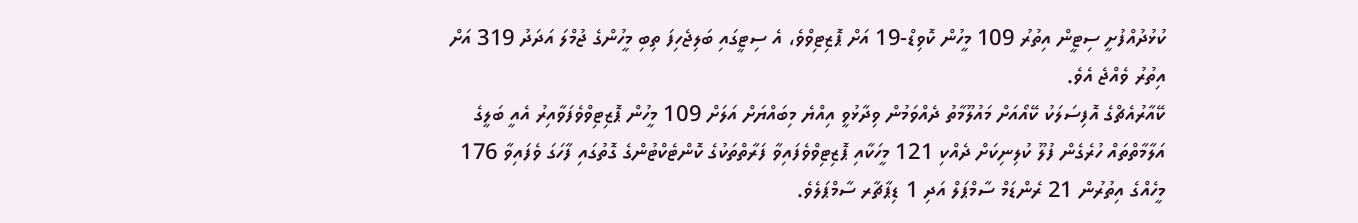ކުޅުދުއްފުށީ ސިޓީން އިތުރު 109 މީހުން ކޮވިޑް-19 އަށް ޕޮޒިޓިވްވެ، އެ ސިޓީގައި ބަލިޖެހިފަ ތިބި މީހުންގެ ޖުމްލަ އަދަދު 319 އަށް އިތުރު ވެއްޖެ އެވެ.
ކޭއާރުއެޗްގެ އޮފިސަލަކު ކޭއޯއަށް މައުލޫމާތު ދެއްވަމުން ވިދާޅުވީ އިއްޔެ މިބައްޔަށް އަލަށް 109 މީހުން ޕޮޒިޓިވްވެފަވާއިރު އެއީ ބަލީގެ އަލާމާތްތައް ހުރެގެން ފުލޫ ކުލިނިކަށް ދެއްކި 121 މީހަކާއި ޕޮޒިޓިވްވެފައިވާ ފަރާތްތަކުގެ ކޮންޓެކްޓުންގެ ގޮތުގައި ފާހަގަ ވެފައިވާ 176 މީހެއްގެ އިތުރުން 21 ރެންޑަމް ސާމްޕަލް އަދި 1 ޑިޕާޗާރ ސާމްޕަލެވެ.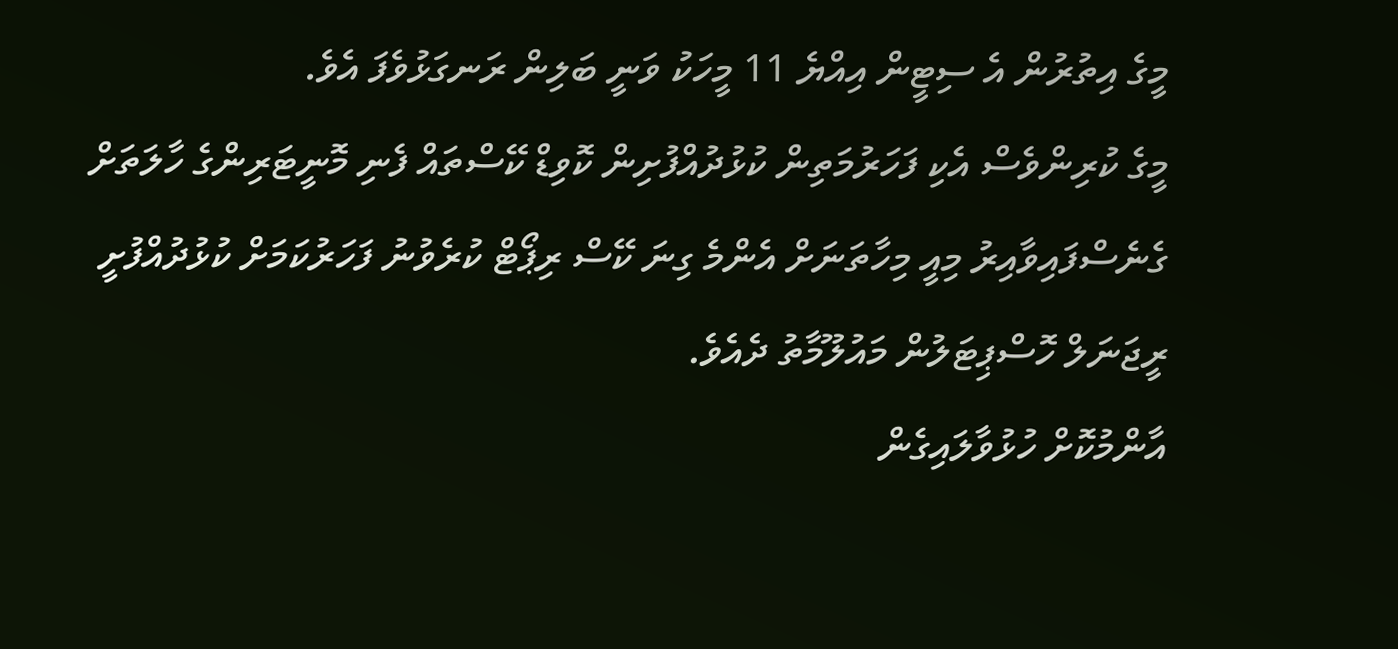މީގެ އިތުރުން އެ ސިޓީން އިއްޔެ 11 މީހަކު ވަނީ ބަލިން ރަނގަޅުވެފަ އެވެ.
މީގެ ކުރިންވެސް އެކި ފަހަރުމަތިން ކުޅުދުއްފުށިން ކޮވިޑް ކޭސްތައް ފެނި މޮނީޓަރިންގެ ހާލަތަށް ގެނެސްފައިވާއިރު މިއީ މިހާތަނަށް އެންމެ ގިނަ ކޭސް ރިޕޯޓް ކުރެވުނު ފަހަރުކަމަށް ކުޅުދުއްފުށީ ރީޖަނަލް ހޮސްޕިޓަލުން މައުލޫމާތު ދެއެވެ.
އާންމުކޮށް ހުޅުވާލައިގެން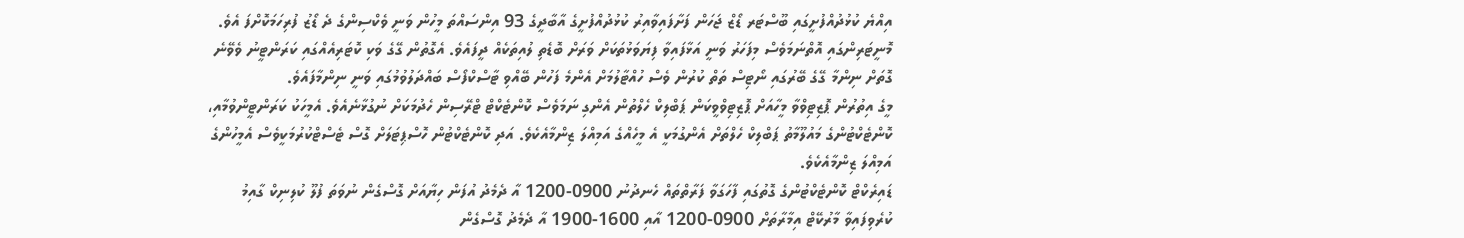އިއްޔެ ކުޅުދުއްފުށީގައި ބޫސްޓަރ ޑޯޒް ޖަހަން ފަށާފައިވާއިރު ކުޅުދުއްފުށީގެ އާބާދީގެ 93 އިންސައްތަ މީހުން ވަނީ ވެކްސިންގެ ދެ ޑޯޒު ފުރިހަމަކޮށްފަ އެވެ.
މޮނީޓަރިންގައި އޮތްނަމަވެސް މިފަހަރު ވަނީ އަޅާފައިވާ ފިޔަވަޅުތަކަށް ވަރަށް ބޮޑެތި ލުއިތަކެއް ދީފައެވެ. އެގޮތުން ގޭގެ ވަކި ކޮޓަރިއެއްގައި ކަރަންޓީނު ވެވޭނެ ގޮތަށް ނިންމާ ގޭގެ ބޭރުގައި ނޯޓިސް ތަތް ކުރުން ވެސް ހުއްޓާލުމަށް އެންމެ ފަހުން ބޭއްވި ޓާސްކްފޯސް ބައްދަލުވުމުގައި ވަނީ ނިންމާފައެވެ.
މީގެ އިތުރުން ޕޮޒިޓިވްވާ މީހާއަށް ޕޮޒިޓިވްވީކަން ޕަބްލިކް ހެލްތުން އެންގި ނަމަވެސް ކޮންޓެކްޓް ޓްރޭސިން ހެދުމަކަށް ނުގުޅާނެއެވެ. އެމީހަކު ކަރަންޓީންވުމާއި، ކޮންޓެކްޓުންގެ މައުލޫމާތު ޕަބްލިކް ހެލްތަށް އެންގުމަކީ އެ މީހެއްގެ އަމިއްލަ ޒިންމާއެކެވެ. އަދި ކޮންޓެކްޓުން ހޮސްޕިޓަލަށް ގޮސް ޓެސްޓްކުރުމަކީވެސް އެމީހުންގެ އަމިއްލަ ޒިންމާއެކެވެ.
ޑައިރެކްޓް ކޮންޓެކްޓުންގެ ގޮތުގައި ފާހަގަވާ ފަރާތްތައް ހެނދުނު 0900-1200 އާ ދެމެދު އުފަން ހިޔާއަށް ގޮސްގެން ނުވަތަ ފުލޫ ކުލިނިކް ގާއިމު ކުރެވިފައިވާ މާރުކޭޓް އިމާރާތަށް 0900-1200 އާއި 1600-1900 އާ ދެމެދު ގޮސްގެން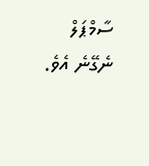ސާމްޕަލް ނެގޭނެ އެވެ.